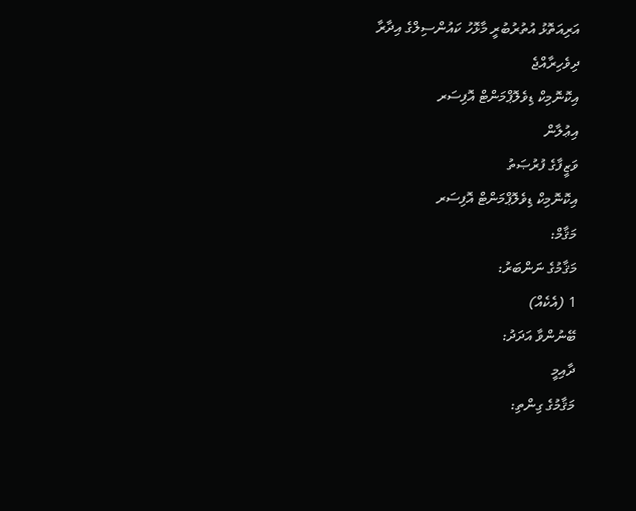އަރިއަތޮޅު އުތުރުބުރީ މާޅޮހު ކައުންސިލްގެ އިދާރާ
ދިވެހިރާއްޖެ
އިކޮނޮމިކް ޑިވެލޮޕްމަންޓް އޮފިސަރ
އިޢުލާން
ވަޒީފާގެ ފުރުޞަތު
އިކޮނޮމިކް ޑިވެލޮޕްމަންޓް އޮފިސަރ
މަޤާމް:
މަޤާމުގެ ނަންބަރު:
1 (އެކެއް)
ބޭނުންވާ އަދަދު:
ދާއިމީ
މަޤާމުގެ ގިންތި: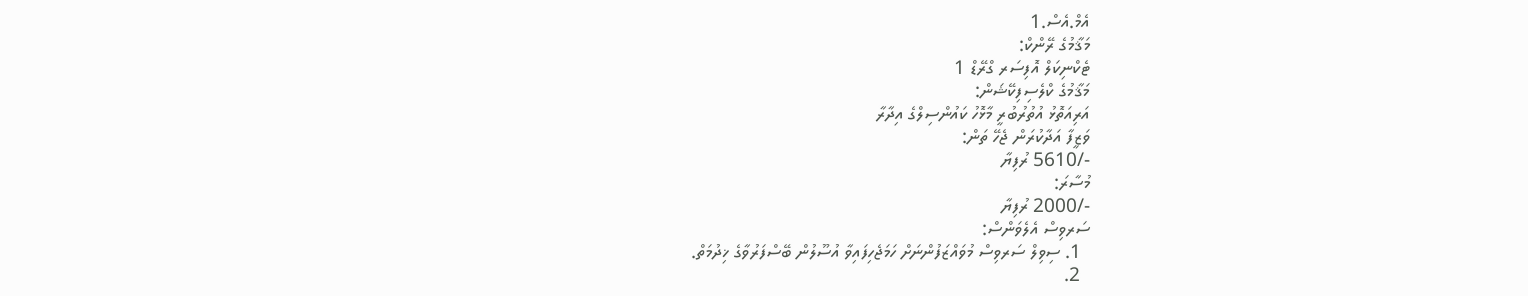އެމް.އެސް.1
މަޤާމުގެ ރޭންކް:
ޓެކްނިކަލް އޮފިސަރ ގްރޭޑް 1
މަޤާމުގެ ކްލެސިފިކޭޝަން:
އަރިއަތޮޅު އުތުރުބުރީ މާޅޮހު ކައުންސިލްގެ އިދާރާ
ވަޒީފާ އަދާކުރަން ޖެހޭ ތަން:
-/5610 ރުފިޔާ
މުސާރަ:
-/2000 ރުފިޔާ
ސަރވިސް އެލެވަންސް:
  1. ސިވިލް ސަރވިސް މުވައްޒަފުންނަށް ހަމަޖެހިފައިވާ އުސޫލުން ބޭސްފަރުވާގެ ޚިދުމަތް.
  2.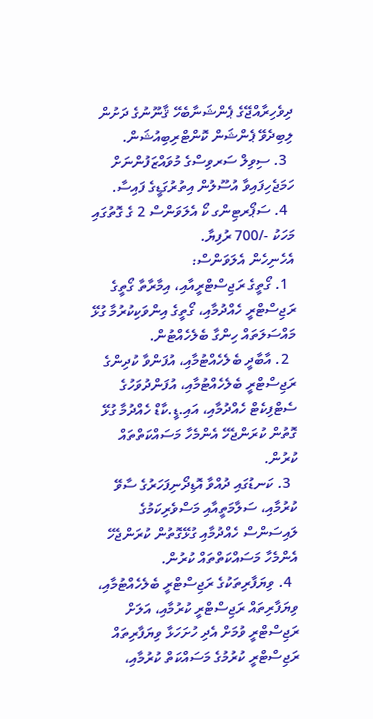ދިވެހިރާއްޖޭގެ ޕެންޝަނާބެހޭ ޤާނޫނުގެ ދަށުން ލިބިދެވޭ ޕެންޝަން ކޮންޓްރިބިއުޝަން.
  3. ސިވިލް ސަރވިސްގެ މުވައްޒަފުންނަށް ހަމަޖެހިފައިވާ އުސޫލުން އިތުރުގަޑީގެ ފައިސާ.
  4. ސަޕޯރޓިންގ ކޯ އެލަވަންސް 2 ގެ ގޮތުގައި މަހަކު -/700 ރުފިޔާ.
އެހެނިހެން އެލަވަންސް:
  1. ގޯތީގެ ރަޖިސްޓްރީއާއި، އިމާރާތާ ގޯތީގެ ރަޖިސްޓްރީ ހެއްދުމާއި، ގޯތީގެ އިންވަކިކުރުމާ ގުޅޭ މައްސަލަތައް ހިންގާ ބެލެހެއްޓުން.
  2. އާބާދީ ބެލެހެއްޓުމާއި، އުފަންވާ ކުދިންގެ ރަޖިސްޓްރީ ބެލެހެއްޓުމާއި، އުފަންދުވަހުގެ ސެޓްފިކެޓް ހެއްދުމާއި، އައި.ޑީ.ކާޑް ހެއްދުމާ ގުޅޭ ގޮތުން ކުރަންޖެހޭ އެންމެހާ މަސައްކަތްތައް ކުރުން.
  3. ކަނޑުގައި ދުއްވާ އޮޑިދޯނިފަހަރުގެ ސާވޭ ކުރުމާއި، ސަލާމަތީއާއި މަސްވެރިކަމުގެ ލައިސަންސް ހެއްދުމާއި ގުޅޭގޮތުން ކުރަންޖެހޭ އެންމެހާ މަސައްކަތްތައް ކުރުން.
  4. ވިޔަފާރިތަކުގެ ރަޖިސްޓްރީ ބެލެހެއްޓުމާއި، ވިޔަފާރިތައް ރަޖިސްޓްރީ ކުރުމާއި، އަލަށް ރަޖިސްޓްރީ ވުމަށް އެދި ހުށަހަޅާ ވިޔަފާރިތައް ރަޖިސްޓްރީ ކުރުމުގެ މަސައްކަތް ކުރުމާއި،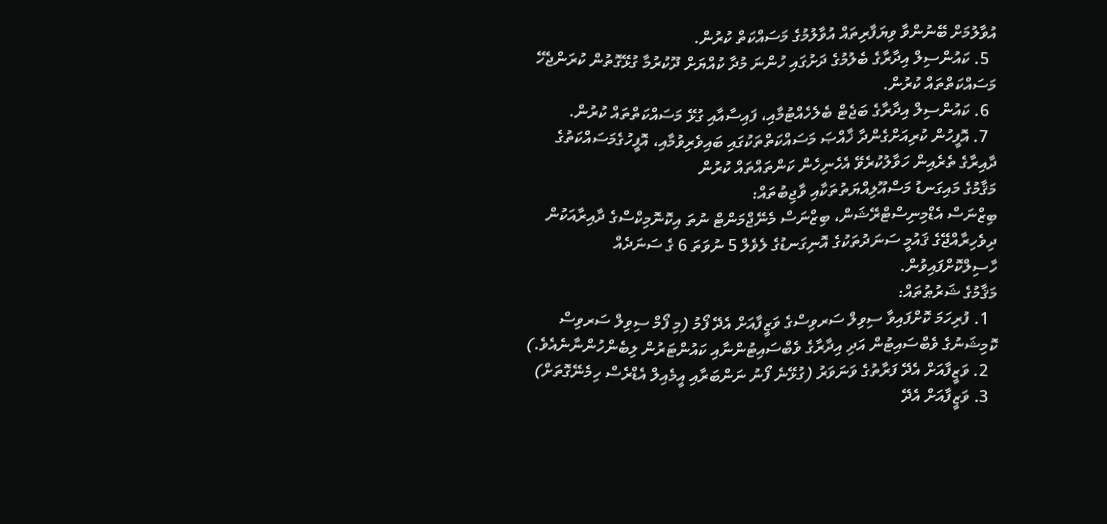އުވާލުމަށް ބޭނުންވާ ވިޔަފާރިތައް އުވާލުމުގެ މަސައްކަތް ކުރުން.
  5. ކައުންސިލް އިދާރާގެ ބެލުމުގެ ދަށުގައި ހުންނަ މުދާ ކުއްޔަށް ދޫކުރުމާ ގުޅޭގޮތުން ކުރަންޖެހޭ މަސައްކަތްތައް ކުރުން.
  6. ކައުންސިލް އިދާރާގެ ބަޖެޓް ބެލެހެއްޓުމާއި، ފައިސާއާއި ގުޅޭ މަސައްކަތްތައް ކުރުން.
  7. އޮފީހުން ކުރިއަށްގެންދާ ޚާއްޞަ މަސައްކަތްތަކުގައި ބައިވެރިވުމާއި، އޮފީހުގެމަސައްކަތުގެ ދާއިރާގެ ތެރެއިން ހަވާލުކުރެވޭ އެހެނިހެން ކަންތައްތައް ކުރުން
މަޤާމުގެ މައިގަނޑު މަސްއޫލިއްޔަތުތަކާއި ވާޖިބުތައް:
ބިޒްނަސް އެޑްމިނިސްޓްރޭޝަން، ބިޒްނަސް މެނޭޖްމަންޓް ނުތަ އިކޮނޮމިކްސްގެ ދާއިރާއަކުން ދިވެހިރާއްޖޭގެ ޤައުމީ ސަނަދުތަކުގެ އޮނިގަނޑުގެ ލެވެލް 5 ނުވަތަ 6 ގެ ސަނަދެއް ހާސިލްކޮށްފައިވުން.
މަޤާމުގެ ޝަރުޠުތައް:
  1. ފުރިހަމަ ކޮށްފައިވާ ސިވިލް ސަރވިސްގެ ވަޒީފާއަށް އެދޭ ފޯމު (މި ފޯމް ސިވިލް ސަރވިސް ކޮމިޝަނުގެ ވެބްސައިޓުން އަދި އިދާރާގެ ވެބްސައިޓުންނާއި ކައުންޓަރުން ލިބެންހުންނާނެއެވެ.)
  2. ވަޒީފާއަށް އެދޭ ފަރާތުގެ ވަނަވަރު (ގުޅޭނެ ފޯނު ނަންބަރާއި އީމެއިލް އެޑްރެސް ހިމެނޭގޮތަށް)
  3. ވަޒީފާއަށް އެދޭ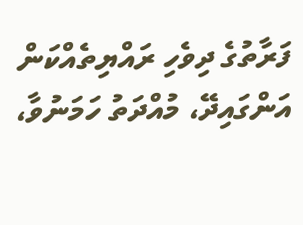ފަރާތުގެ ދިވެހި ރައްޔިތެއްކަން އަންގައިދޭ، މުއްދަތު ހަމަނުވާ،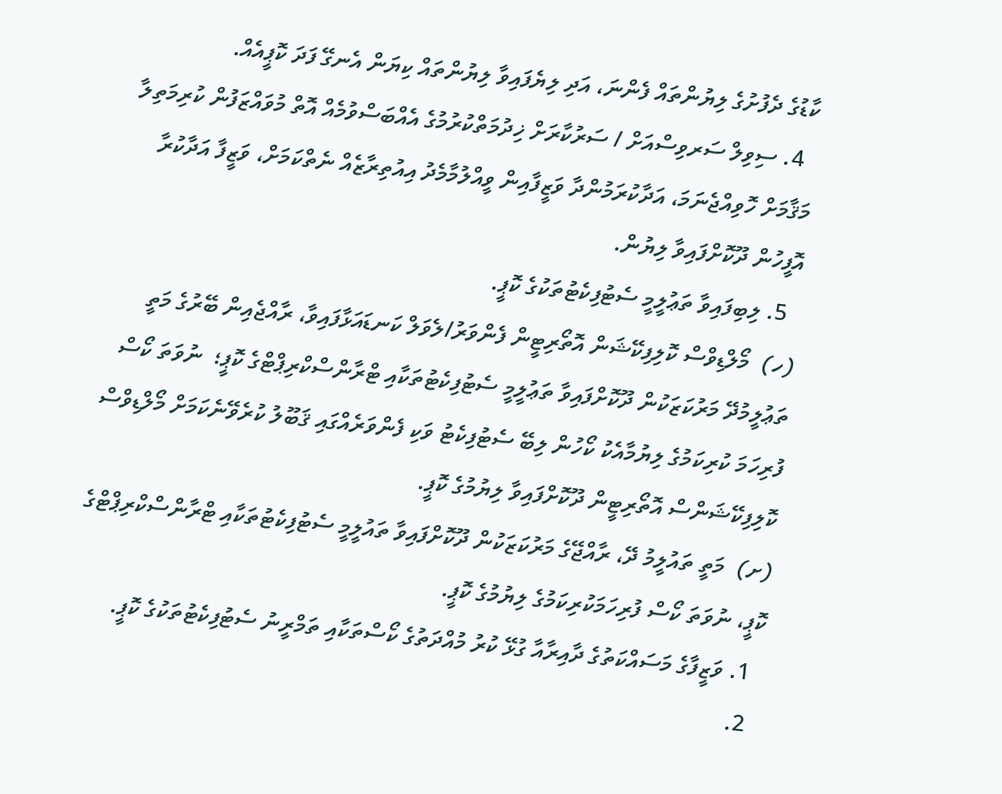ކާޑުގެ ދެފުށުގެ ލިޔުންތައް ފެންނަ، އަދި ލިޔެފައިވާ ލިޔުންތައް ކިޔަން އެނގޭ ފަދަ ކޮޕީއެއް.
  4. ސިވިލް ސަރވިސްއަށް / ސަރުކާރަށް ޚިދުމަތްކުރުމުގެ އެއްބަސްވުމެއް އޮތް މުވައްޒަފުން ކުރިމަތިލާ މަޤާމަށް ހޮވިއްޖެނަމަ، އަދާކުރަމުންދާ ވަޒީފާއިން ވީއްލުމާމެދު އިއުތިރާޒެއް ނެތްކަމަށް، ވަޒީފާ އަދާކުރާ އޮފީހުން ދޫކޮށްފައިވާ ލިޔުން.
  5. ލިބިފައިވާ ތަޢުލީމީ ސެޓުފިކެޓުތަކުގެ ކޮޕީ.
(ހ)  މޯލްޑިވްސް ކޮލިފިކޭޝަން އޮތޯރިޓީން ފެންވަރު/ލެވަލް ކަނޑައަޅާފައިވާ، ރާއްޖެއިން ބޭރުގެ މަތީ ތަޢުލީމުދޭ މަރުކަޒަކުން ދޫކޮށްފައިވާ ތަޢުލީމީ ސެޓުފިކެޓުތަކާއި ޓްރާންސްކްރިޕްޓްގެ ކޮޕީ؛  ނުވަތަ ކޯސް ފުރިހަމަ ކުރިކަމުގެ ލިޔުމާއެކު ކޯހުން ލިބޭ ސެޓުފިކެޓު ވަކި ފެންވަރެއްގައި ޤަބޫލު ކުރެވޭނެކަމަށް މޯލްޑިވްސް ކޮލިފިކޭޝަންސް އޮތޯރިޓީން ދޫކޮށްފައިވާ ލިޔުމުގެ ކޮޕީ.
(ށ)  މަތީ ތައުލީމު ދޭ، ރާއްޖޭގެ މަރުކަޒަކުން ދޫކޮށްފައިވާ ތައުލީމީ ސެޓުފިކެޓުތަކާއި ޓްރާންސްކްރިޕްޓްގެ ކޮޕީ، ނުވަތަ ކޯސް ފުރިހަމަކުރިކަމުގެ ލިޔުމުގެ ކޮޕީ.
  1. ވަޒީފާގެ މަސައްކަތުގެ ދާއިރާއާ ގުޅޭ ކުރު މުއްދަތުގެ ކޯސްތަކާއި ތަމްރީނު ސެޓުފިކެޓުތަކުގެ ކޮޕީ.
  2.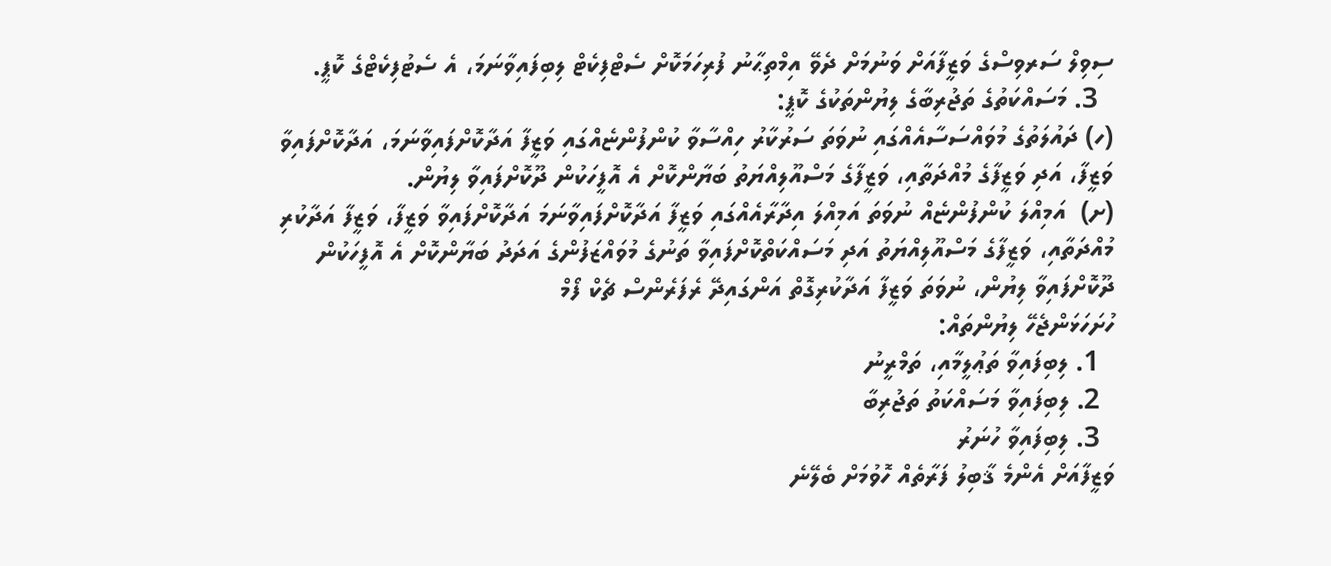ސިވިލް ސަރވިސްގެ ވަޒީފާއަށް ވަނުމަށް ދެވޭ އިމްތިޙާނު ފުރިހަމަކޮށް ސެޓްފިކެޓް ލިބިފައިވާނަމަ، އެ ސެޓުފިކެޓްގެ ކޮޕީ.
  3. މަސައްކަތުގެ ތަޖުރިބާގެ ލިޔުންތަކުގެ ކޮޕީ:
(ހ) ދައުލަތުގެ މުވައްސަސާއެއްގައި ނުވަތަ ސަރުކާރު ހިއްސާވާ ކުންފުންޏެއްގައި ވަޒީފާ އަދާކޮށްފައިވާނަމަ، އަދާކޮށްފައިވާ ވަޒީފާ، އަދި ވަޒީފާގެ މުއްދަތާއި، ވަޒީފާގެ މަސްއޫލިއްޔަތު ބަޔާންކޮށް އެ އޮފީހަކުން ދޫކޮށްފައިވާ ލިޔުން.
(ށ)  އަމިއްލަ ކުންފުންޏެއް ނުވަތަ އަމިއްލަ އިދާރާއެއްގައި ވަޒީފާ އަދާކޮށްފައިވާނަމަ އަދާކޮށްފައިވާ ވަޒީފާ، ވަޒީފާ އަދާކުރި މުއްދަތާއި، ވަޒީފާގެ މަސްއޫލިއްޔަތު އަދި މަސައްކަތްކޮށްފައިވާ ތަނުގެ މުވައްޒަފުންގެ އަދަދު ބަޔާންކޮށް އެ އޮފީހަކުން ދޫކޮށްފައިވާ ލިޔުން، ނުވަތަ ވަޒީފާ އަދާކުރިގޮތް އަންގައިދޭ ރެފަރެންސް ޗެކް ފޯމް
ހުށަހަޅަންޖެހޭ ލިޔުންތައް:
  1. ލިބިފައިވާ ތަޢުލީމާއި، ތަމްރީނު
  2. ލިބިފައިވާ މަސައްކަތު ތަޖުރިބާ
  3. ލިބިފައިވާ ހުނަރު
ވަޒީފާއަށް އެންމެ ޤާބިލު ފަރާތެއް ހޮވުމަށް ބެލޭނެ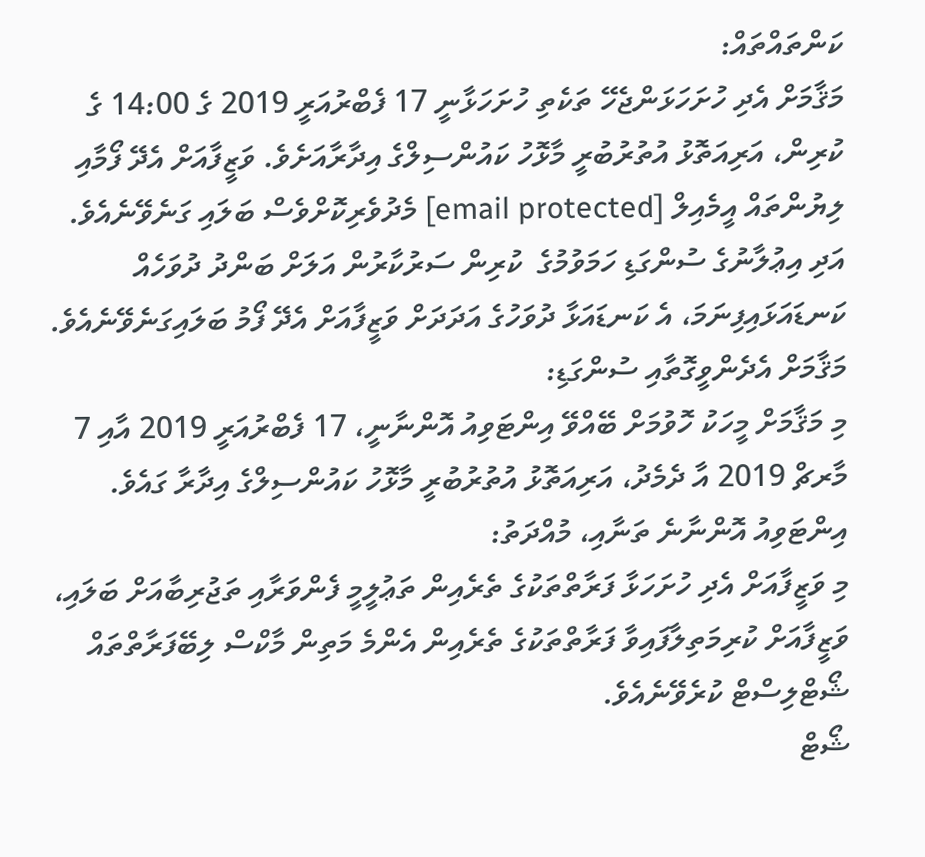ކަންތައްތައް:
މަޤާމަށް އެދި ހުށަހަޅަންޖެހޭ ތަކެތި ހުށަހަޅާނީ 17 ފެބްރުއަރީ 2019 ގެ 14:00 ގެ ކުރިން، އަރިއަތޮޅު އުތުރުބުރީ މާޅޮހު ކައުންސިލްގެ އިދާރާއަށެވެ. ވަޒީފާއަށް އެދޭ ފޯމާއި ލިޔުންތައް އީމެއިލް [email protected] މެދުވެރިކޮށްވެސް ބަލައި ގަނެވޭނެއެވެ. އަދި އިޢުލާނުގެ ސުންގަޑި ހަމަވުމުގެ  ކުރިން ސަރުކާރުން އަލަށް ބަންދު ދުވަހެއް ކަނޑައަޅައިފިނަމަ، އެ ކަނޑައަޅާ ދުވަހުގެ އަދަދަށް ވަޒީފާއަށް އެދޭ ފޯމު ބަލައިގަނެވޭނެއެވެ.
މަޤާމަށް އެދެންވީގޮތާއި ސުންގަޑި:
މި މަޤާމަށް މީހަކު ހޮވުމަށް ބޭއްވޭ އިންޓަވިއު އޮންނާނީ، 17 ފެބްރުއަރީ 2019 އާއި 7 މާރޗް 2019 އާ ދެމެދު، އަރިއަތޮޅު އުތުރުބުރީ މާޅޮހު ކައުންސިލްގެ އިދާރާ ގައެވެ.
އިންޓަވިއު އޮންނާނެ ތަނާއި، މުއްދަތު:
މި ވަޒީފާއަށް އެދި ހުށަހަޅާ ފަރާތްތަކުގެ ތެރެއިން ތަޢުލީމީ ފެންވަރާއި ތަޖުރިބާއަށް ބަލައި، ވަޒީފާއަށް ކުރިމަތިލާފައިވާ ފަރާތްތަކުގެ ތެރެއިން އެންމެ މަތިން މާކްސް ލިބޭފަރާތްތައް ޝޯޓްލިސްޓް ކުރެވޭނެއެވެ.
ޝޯޓް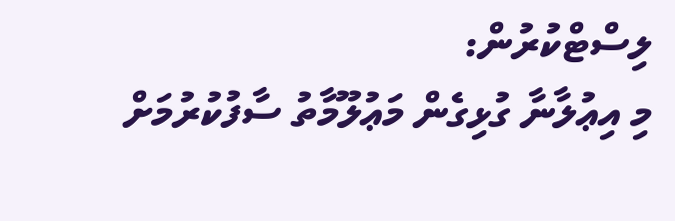ލިސްޓްކުރުން:
މި އިޢުލާނާ ގުޅިގެން މަޢުލޫމާތު ސާފުކުރުމަށް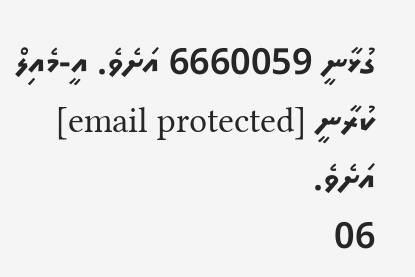ގުޅާނީ 6660059 އަށެވެ. އީ-މެއިލް ކުރާނީ [email protected]  އަށެވެ.
06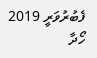ފެބުރުވަރީ 2019
ހޯދާ